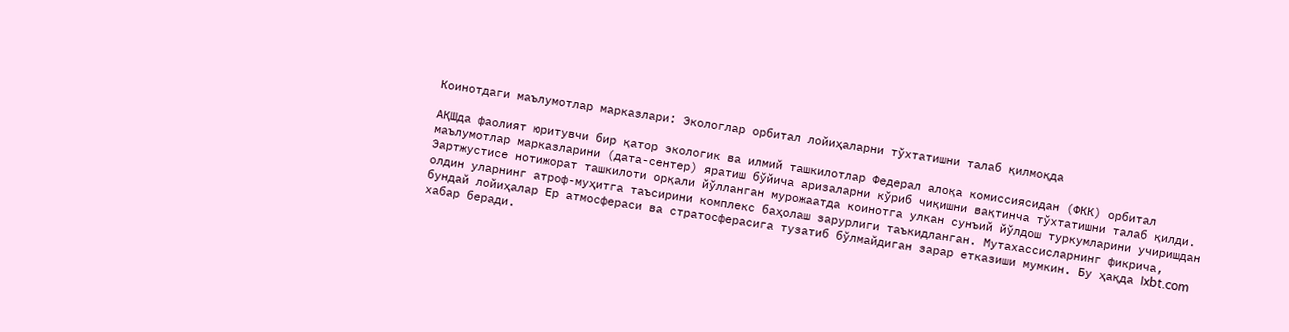Коинотдаги маълумотлар марказлари: Экологлар орбитал лойиҳаларни тўхтатишни талаб қилмоқда

АҚШда фаолият юритувчи бир қатор экологик ва илмий ташкилотлар Федерал алоқа комиссиясидан (ФКК) орбитал маълумотлар марказларини (дата-сентер) яратиш бўйича аризаларни кўриб чиқишни вақтинча тўхтатишни талаб қилди. Эартжустисе нотижорат ташкилоти орқали йўлланган мурожаатда коинотга улкан сунъий йўлдош туркумларини учиришдан олдин уларнинг атроф-муҳитга таъсирини комплекс баҳолаш зарурлиги таъкидланган. Мутахассисларнинг фикрича, бундай лойиҳалар Ер атмосфераси ва стратосферасига тузатиб бўлмайдиган зарар етказиши мумкин. Бу ҳақда Ixbt.com хабар беради.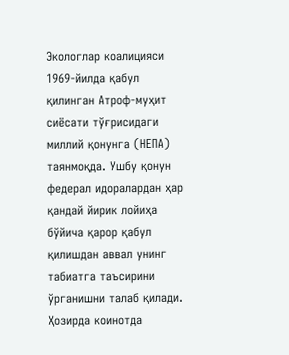Экологлар коалицияси 1969-йилда қабул қилинган Атроф-муҳит сиёсати тўғрисидаги миллий қонунга (НEПА) таянмоқда. Ушбу қонун федерал идоралардан ҳар қандай йирик лойиҳа бўйича қарор қабул қилишдан аввал унинг табиатга таъсирини ўрганишни талаб қилади. Ҳозирда коинотда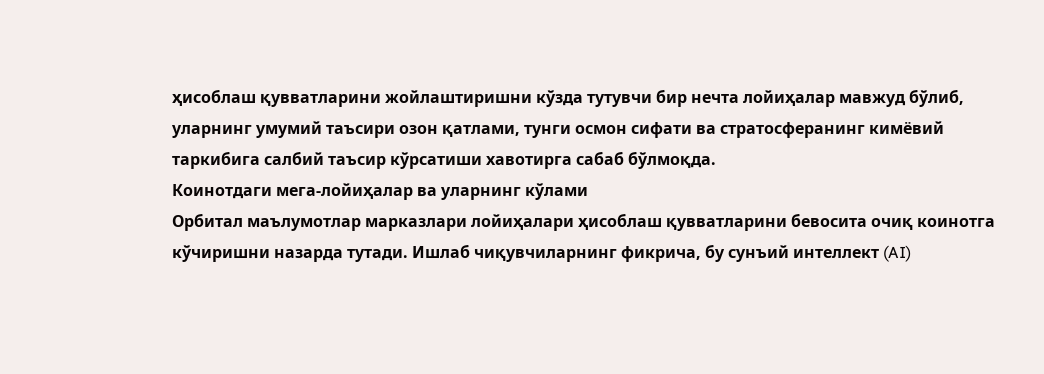ҳисоблаш қувватларини жойлаштиришни кўзда тутувчи бир нечта лойиҳалар мавжуд бўлиб, уларнинг умумий таъсири озон қатлами, тунги осмон сифати ва стратосферанинг кимёвий таркибига салбий таъсир кўрсатиши хавотирга сабаб бўлмоқда.
Коинотдаги мега-лойиҳалар ва уларнинг кўлами
Орбитал маълумотлар марказлари лойиҳалари ҳисоблаш қувватларини бевосита очиқ коинотга кўчиришни назарда тутади. Ишлаб чиқувчиларнинг фикрича, бу сунъий интеллект (AI)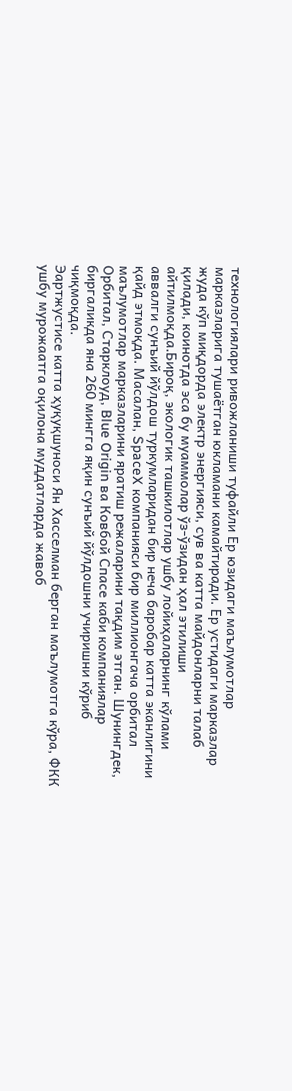технологиялари ривожланиши туфайли Ер юзидаги маълумотлар марказларига тушаётган юкламани камайтиради. Ер устидаги марказлар жуда кўп миқдорда электр энергияси, сув ва катта майдонларни талаб қилади, коинотда эса бу муаммолар ўз-ўзидан ҳал этилиши айтилмоқда.Бироқ, экологик ташкилотлар ушбу лойиҳаларнинг кўлами аввалги сунъий йўлдош туркумларидан бир неча баробар катта эканлигини қайд этмоқда. Масалан, SpaceX компанияси бир миллионгача орбитал маълумотлар марказларини яратиш режаларини тақдим этган. Шунингдек, Орбитал, Старклоуд, Blue Origin ва Ковбой Спасе каби компаниялар биргаликда яна 260 мингга яқин сунъий йўлдошни учиришни кўриб чиқмоқда.
Эартжустисе катта ҳуқуқшуноси Ян Хасселман берган маълумотга кўра, ФКК ушбу мурожаатга оқилона муддатларда жавоб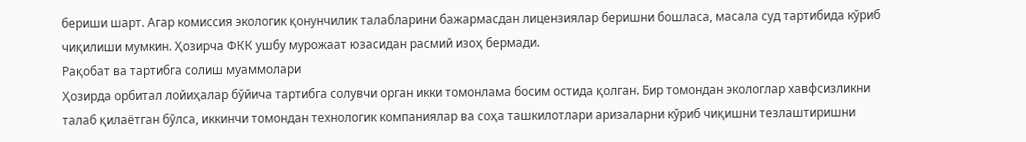бериши шарт. Агар комиссия экологик қонунчилик талабларини бажармасдан лицензиялар беришни бошласа, масала суд тартибида кўриб чиқилиши мумкин. Ҳозирча ФКК ушбу мурожаат юзасидан расмий изоҳ бермади.
Рақобат ва тартибга солиш муаммолари
Ҳозирда орбитал лойиҳалар бўйича тартибга солувчи орган икки томонлама босим остида қолган. Бир томондан экологлар хавфсизликни талаб қилаётган бўлса, иккинчи томондан технологик компаниялар ва соҳа ташкилотлари аризаларни кўриб чиқишни тезлаштиришни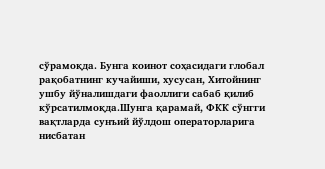сўрамоқда. Бунга коинот соҳасидаги глобал рақобатнинг кучайиши, хусусан, Хитойнинг ушбу йўналишдаги фаоллиги сабаб қилиб кўрсатилмоқда.Шунга қарамай, ФКК сўнгги вақтларда сунъий йўлдош операторларига нисбатан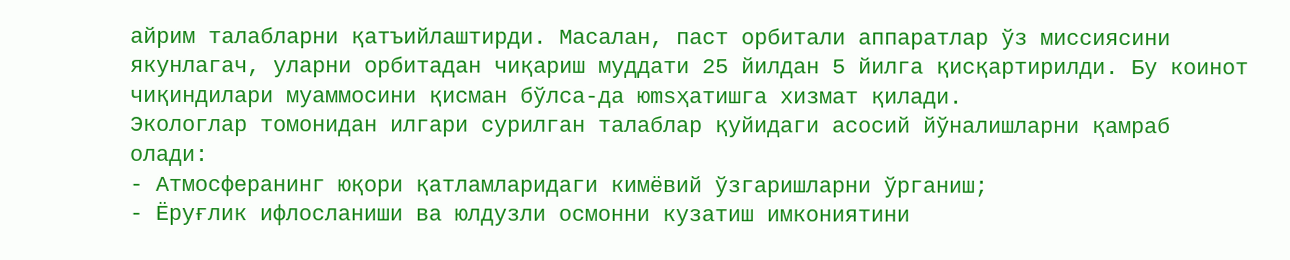айрим талабларни қатъийлаштирди. Масалан, паст орбитали аппаратлар ўз миссиясини якунлагач, уларни орбитадан чиқариш муддати 25 йилдан 5 йилга қисқартирилди. Бу коинот чиқиндилари муаммосини қисман бўлса-да юmsҳатишга хизмат қилади.
Экологлар томонидан илгари сурилган талаблар қуйидаги асосий йўналишларни қамраб олади:
- Атмосферанинг юқори қатламларидаги кимёвий ўзгаришларни ўрганиш;
- Ёруғлик ифлосланиши ва юлдузли осмонни кузатиш имкониятини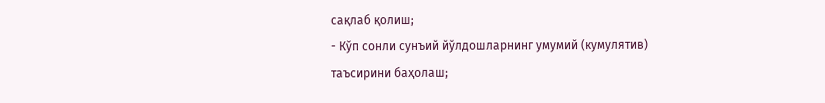сақлаб қолиш;
- Кўп сонли сунъий йўлдошларнинг умумий (кумулятив) таъсирини баҳолаш;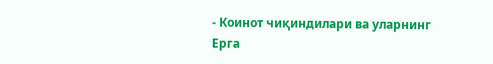- Коинот чиқиндилари ва уларнинг Ерга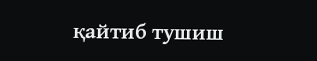қайтиб тушиш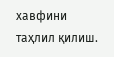хавфини таҳлил қилиш.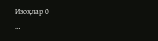Изоҳлар 0
…